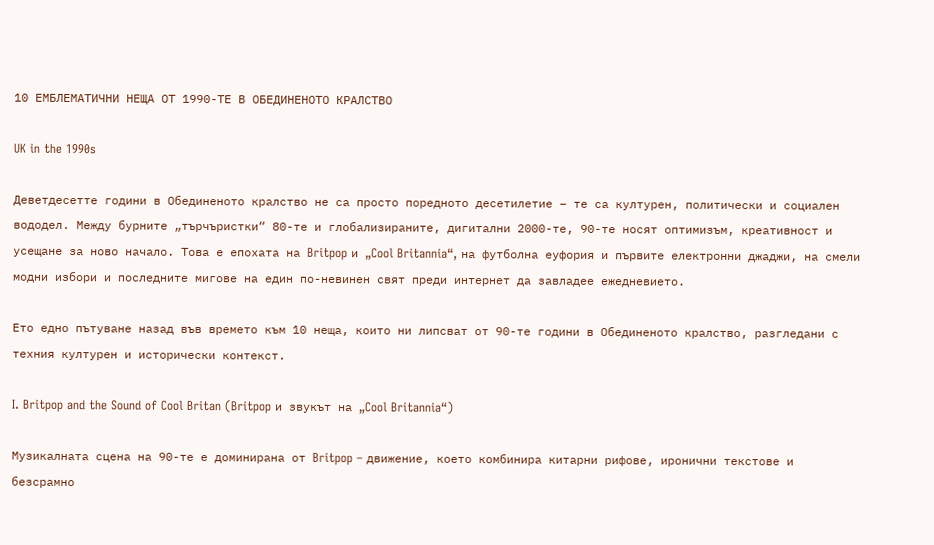10 ЕМБЛЕМАТИЧНИ НЕЩА ОТ 1990-ТЕ В ОБЕДИНЕНОТО КРАЛСТВО

UK in the 1990s

Деветдесетте години в Обединеното кралство не са просто поредното десетилетие – те са културен, политически и социален вододел. Между бурните „търчъристки“ 80-те и глобализираните, дигитални 2000-те, 90-те носят оптимизъм, креативност и усещане за ново начало. Това е епохата на Britpop и „Cool Britannia“, на футболна еуфория и първите електронни джаджи, на смели модни избори и последните мигове на един по-невинен свят преди интернет да завладее ежедневието.

Ето едно пътуване назад във времето към 10 неща, които ни липсват от 90-те години в Обединеното кралство, разгледани с техния културен и исторически контекст.

I. Britpop and the Sound of Cool Britan (Britpop и звукът на „Cool Britannia“)

Музикалната сцена на 90-те е доминирана от Britpop – движение, което комбинира китарни рифове, иронични текстове и безсрамно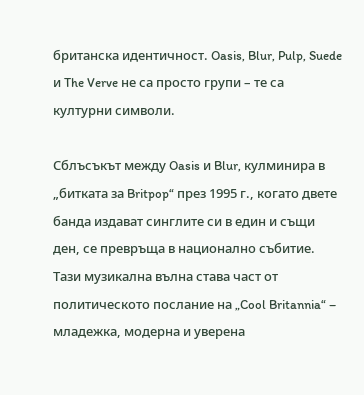британска идентичност. Oasis, Blur, Pulp, Suede и The Verve не са просто групи – те са културни символи.

Сблъсъкът между Oasis и Blur, кулминира в „битката за Britpop“ през 1995 г., когато двете бандa издават синглите си в един и същи ден, се превръща в национално събитие. Тази музикална вълна става част от политическото послание на „Cool Britannia“ – младежка, модерна и уверена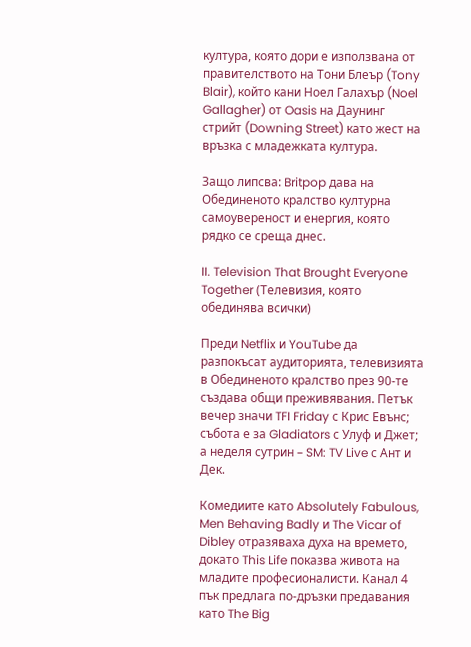култура, която дори е използвана от правителството на Тони Блеър (Tony Blair), който кани Ноел Галахър (Noel Gallagher) от Oasis на Даунинг стрийт (Downing Street) като жест на връзка с младежката култура.

Защо липсва: Britpop дава на Обединеното кралство културна самоувереност и енергия, която рядко се среща днес.

II. Television That Brought Everyone Together (Телевизия, която обединява всички)

Преди Netflix и YouTube да разпокъсат аудиторията, телевизията в Обединеното кралство през 90-те създава общи преживявания. Петък вечер значи TFI Friday с Крис Евънс; събота е за Gladiators с Улуф и Джет; а неделя сутрин – SM: TV Live с Ант и Дек.

Комедиите като Absolutely Fabulous, Men Behaving Badly и The Vicar of Dibley отразяваха духа на времето, докато This Life показва живота на младите професионалисти. Канал 4 пък предлага по-дръзки предавания като The Big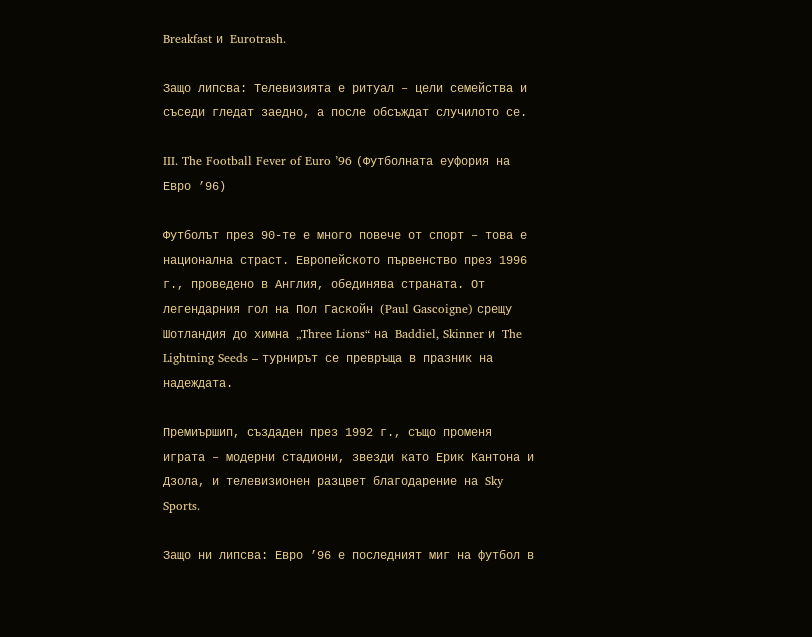Breakfast и Eurotrash.

Защо липсва: Телевизията е ритуал – цели семейства и съседи гледат заедно, а после обсъждат случилото се.

III. The Football Fever of Euro ’96 (Футболната еуфория на Евро ’96)

Футболът през 90-те е много повече от спорт – това е национална страст. Европейското първенство през 1996 г., проведено в Англия, обединява страната. От легендарния гол на Пол Гаскойн (Paul Gascoigne) срещу Шотландия до химна „Three Lions“ на Baddiel, Skinner и The Lightning Seeds – турнирът се превръща в празник на надеждата.

Премиършип, създаден през 1992 г., също променя играта – модерни стадиони, звезди като Ерик Кантона и Дзола, и телевизионен разцвет благодарение на Sky Sports.

Защо ни липсва: Евро ’96 е последният миг на футбол в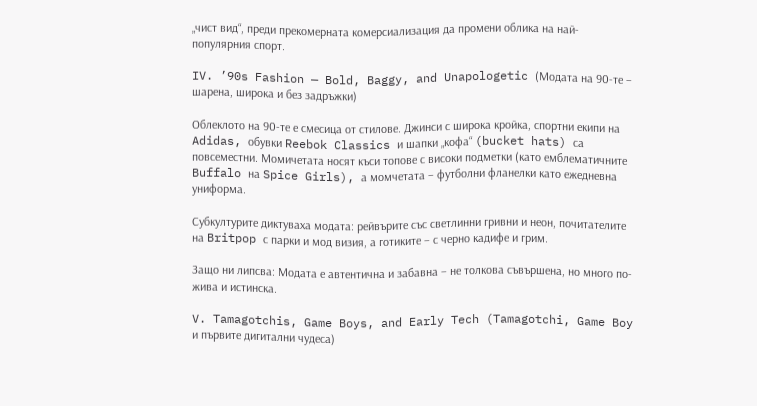„чист вид“, преди прекомерната комерсиализация да промени облика на най-популярния спорт.

IV. ’90s Fashion — Bold, Baggy, and Unapologetic (Модата на 90-те – шарена, широка и без задръжки)

Облеклото на 90-те е смесица от стилове. Джинси с широка кройка, спортни екипи на Adidas, обувки Reebok Classics и шапки „кофа“ (bucket hats) са повсеместни. Момичетата носят къси топове с високи подметки (като емблематичните Buffalo на Spice Girls), а момчетата – футболни фланелки като ежедневна униформа.

Субкултурите диктуваха модата: рейвърите със светлинни гривни и неон, почитателите на Britpop с парки и мод визия, а готиките – с черно кадифе и грим.

Защо ни липсва: Модата е автентична и забавна – не толкова съвършена, но много по-жива и истинска.

V. Tamagotchis, Game Boys, and Early Tech (Tamagotchi, Game Boy и първите дигитални чудеса)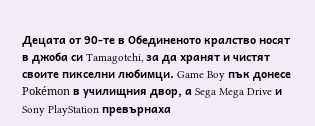Децата от 90-те в Обединеното кралство носят в джоба си Tamagotchi, за да хранят и чистят своите пикселни любимци. Game Boy пък донесе Pokémon в училищния двор, а Sega Mega Drive и Sony PlayStation превърнаха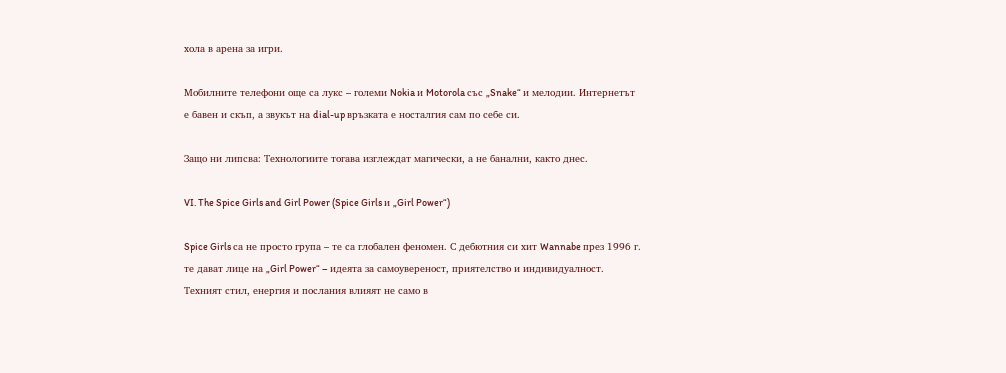хола в арена за игри.

Мобилните телефони още са лукс – големи Nokia и Motorola със „Snake“ и мелодии. Интернетът е бавен и скъп, а звукът на dial-up връзката е носталгия сам по себе си.

Защо ни липсва: Технологиите тогава изглеждат магически, а не банални, както днес.

VI. The Spice Girls and Girl Power (Spice Girls и „Girl Power“)

Spice Girls са не просто група – те са глобален феномен. С дебютния си хит Wannabe през 1996 г. те дават лице на „Girl Power“ – идеята за самоувереност, приятелство и индивидуалност. Техният стил, енергия и послания влияят не само в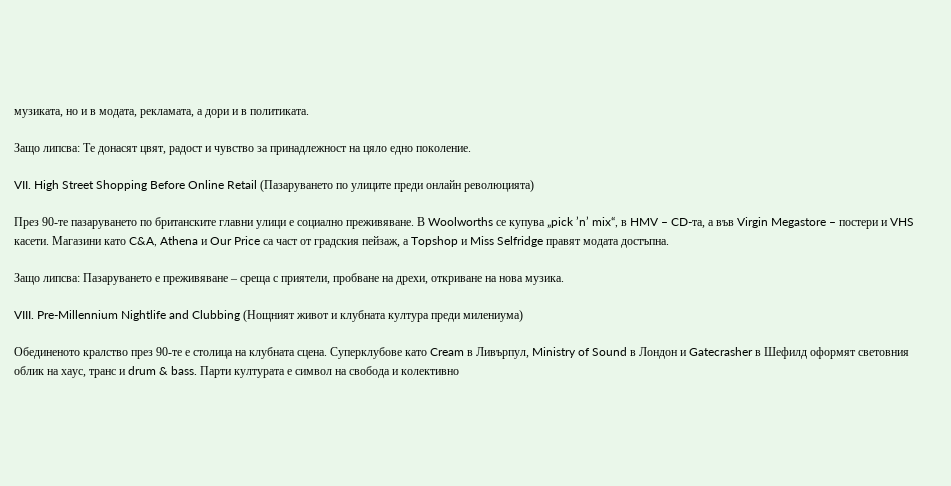музиката, но и в модата, рекламата, а дори и в политиката.

Защо липсва: Те донасят цвят, радост и чувство за принадлежност на цяло едно поколение.

VII. High Street Shopping Before Online Retail (Пазаруването по улиците преди онлайн революцията)

През 90-те пазаруването по британските главни улици е социално преживяване. В Woolworths се купува „pick ’n’ mix“, в HMV – CD-та, а във Virgin Megastore – постери и VHS касети. Магазини като C&A, Athena и Our Price са част от градския пейзаж, а Topshop и Miss Selfridge правят модата достъпна.

Защо липсва: Пазаруването е преживяване – среща с приятели, пробване на дрехи, откриване на нова музика.

VIII. Pre-Millennium Nightlife and Clubbing (Нощният живот и клубната култура преди милениума)

Обединеното кралство през 90-те е столица на клубната сцена. Суперклубове като Cream в Ливърпул, Ministry of Sound в Лондон и Gatecrasher в Шефилд оформят световния облик на хаус, транс и drum & bass. Парти културата е символ на свобода и колективно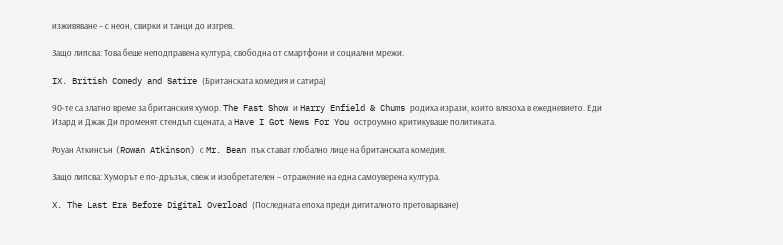изживяване – с неон, свирки и танци до изгрев.

Защо липсва: Това беше неподправена култура, свободна от смартфони и социални мрежи.

IX. British Comedy and Satire (Британската комедия и сатира)

90-те са златно време за британския хумор. The Fast Show и Harry Enfield & Chums родиха изрази, които влязоха в ежедневието. Еди Изард и Джак Ди променят стендъп сцената, а Have I Got News For You остроумно критикуваше политиката.

Роуан Аткинсън (Rowan Atkinson) с Mr. Bean пък стават глобално лице на британската комедия.

Защо липсва: Хуморът е по-дръзък, свеж и изобретателен – отражение на една самоуверена култура.

X. The Last Era Before Digital Overload (Последната епоха преди дигиталното претоварване)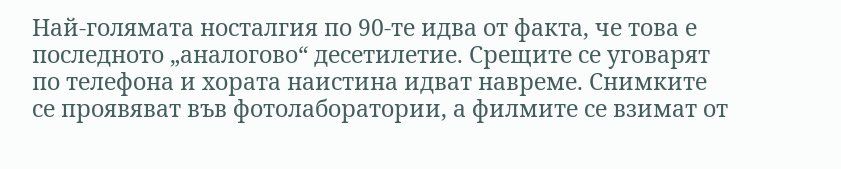Най-голямата носталгия по 90-те идва от факта, че това е последното „аналогово“ десетилетие. Срещите се уговарят по телефона и хората наистина идват навреме. Снимките се проявяват във фотолаборатории, а филмите се взимат от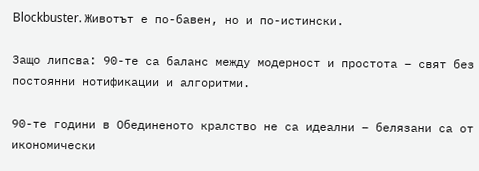Blockbuster. Животът е по-бавен, но и по-истински.

Защо липсва: 90-те са баланс между модерност и простота – свят без постоянни нотификации и алгоритми.

90-те години в Обединеното кралство не са идеални – белязани са от икономически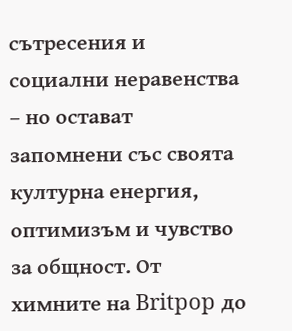сътресения и социални неравенства – но остават запомнени със своята културна енергия, оптимизъм и чувство за общност. От химните на Britpop до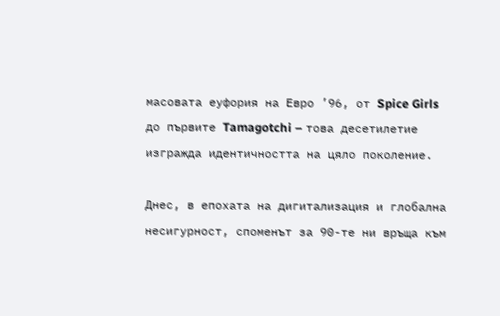масовата еуфория на Евро ’96, от Spice Girls до първите Tamagotchi – това десетилетие изгражда идентичността на цяло поколение.

Днес, в епохата на дигитализация и глобална несигурност, споменът за 90-те ни връща към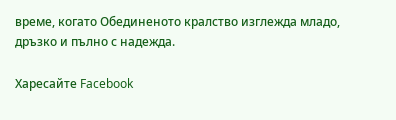време, когато Обединеното кралство изглежда младо, дръзко и пълно с надежда.

Харесайте Facebook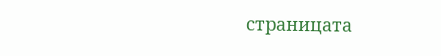страницата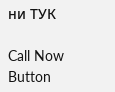ни ТУК

Call Now Button